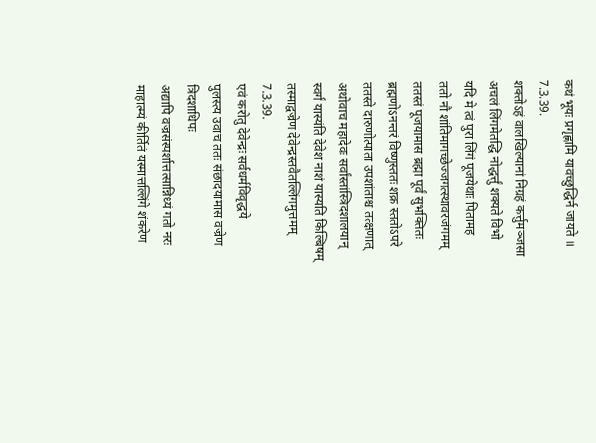कथं भूयः प्रगृह्णामि यावच्छुद्धिर्न जायते ॥ 7.3.39.
शक्तोऽहं वालखिल्यानां निग्रहं कर्त्तुमञ्जसा
अचलं लिंगमेतद्धि नोद्धर्त्तुं शक्यते विभो
यदि मे त्वं पुरा लिंगं पूजयेथाः पितामह
ततो नौ शांतिमागच्छेज्जगत्स्थावरजंगमम्
ततस्तं पूजयामास ब्रह्मा पूर्वं सुभक्तितः
ब्रह्मणोऽनन्तरं विष्णुस्ततः शक्र स्ततोऽपरे
ततस्ते दारुणोत्पाता उपशांताश्च तत्क्षणात्
अथोवाच महादेवः सर्वांस्तांस्त्रिदशालयान्
स्वर्गं यास्यंति देवेश नाशं यास्यति किल्बिषम्
तस्माद्वज्रेण देवेन्द्रस्तवैतल्लिंगमुत्तमम् 7.3.39.
एवं करोतु देवेन्द्रः सर्वधर्मविवृद्धये
पुलस्त्य उवाच ततः संछादयामास वज्रेण त्रिदशाधिपः
अद्यापि वज्रसंस्पर्शात्तत्सान्निध्यं गतो नरः
माहात्म्यं कीर्तितं यस्मात्तल्लिंगे शंकरेण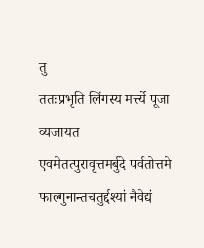तु
ततःप्रभृति लिंगस्य मर्त्त्ये पूजा व्यजायत
एवमेतत्पुरावृत्तमर्बुदे पर्वतोत्तमे
फाल्गुनान्तचतुर्द्दश्यां नैवेद्यं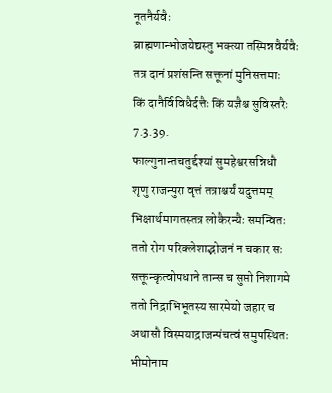नूतनैर्यवैः
ब्राह्मणान्भोजयेद्यस्तु भक्त्या तस्मिन्नवैर्यवैः
तत्र दानं प्रशंसन्ति सक्तूनां मुनिसत्तमाः
किं दानैर्विविधैर्दत्तैः किं यज्ञैश्च सुविस्तरैः 7.3.39.
फाल्गुनान्तचतुर्द्दश्यां सुमहेश्वरसन्निधौ
शृणु राजन्पुरा वृत्तं तत्राश्चर्यं यदुत्तमम्
भिक्षार्थमागतस्तत्र लोकैरन्यैः समन्वितः
ततो रोग परिक्लेशाद्भोजनं न चकार सः सक्तून्कृत्वोपधाने तान्स च सुप्तो निशागमे
ततो निद्राभिभूतस्य सारमेयो जहार च
अथासौ विस्मयाद्राजन्पंचत्वं समुपस्थितः
भीमोनाम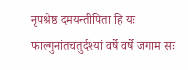नृपश्रेष्ठ दमयन्तीपिता हि यः
फाल्गुनांतचतुर्दश्यां वर्षे वर्षे जगाम सः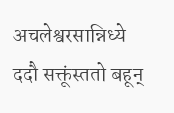अचलेश्वरसान्निध्ये ददौ सक्तूंस्ततो बहून्